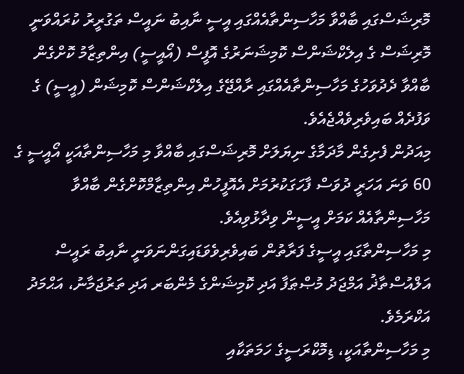މޮރިޝަސްގައި ބާއްވާ މަހާސިންތާއެއްގައި އީސީ ނާއިބު ނައީސް ތަގުރީރު ކުރައްވަނީ
މޮރިޝަސް ގެ އިލެކްޝަންސް ކޮމިޝަނަރުގެ އޮފީސް (އޯއީސީ) އިންތިޒާމު ކޮށްގެން ބާއްވާ ދެދުވަހުގެ މަހާސިންތާއެއްގައި ރާއްޖޭގެ އިލެކްޝަންސް ކޮމިޝަން (އީސީ) ގެ ވަފުދެއް ބައިވެރިވެއްޖެއެވެ.
މިއަދުން ފެށިގެން މާދަމާގެ ނިޔަލަށް މޮރިޝަސްގައި ބާއްވާ މި މަހާސިންތާއަކީ އޯއީސީ ގެ 60 ވަނަ އަހަރީ ދުވަސް ފާހަގަކުރުމަށް އެއޮފީހުން އިންތިޒާމްކޮށްގެން ބާއްވާ މަހާސިންތާއެއް ކަމަށް އީސީން ވިދާޅުވިއެވެ.
މި މަހާސިންތާގައި އީސީގެ ފަރާތުން ބައިވެރިވެވަޑައިގަންނަވަނީ ނާއިބު ރައީސް އަލްއުސްތާޛު އަމްޖަދު މުޞްޠަފާ އަދި ކޮމިޝަންގެ މެންބަރ އަދި ތަރުޖަމާނު، އަޙްމަދު އަކްރަމެވެ.
މި މަހާސިންތާއަކީ، ޑިމޮކްރަސީގެ ހަމަތަކާއި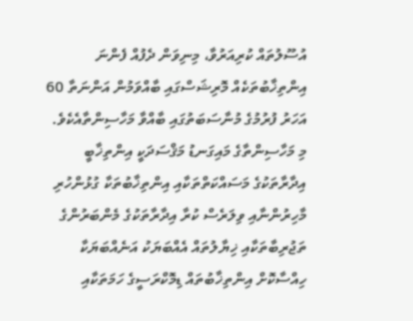އުސޫލުތައް ކުރިއަރުވާ، މިނިވަން ދެފުއް ފެންނަ އިންތިޚާބުތަކެއް މޮރިޝަސްގައި ބާއްވަމުން އަންނަތާ 60 އަހަރު ފުރުމުގެ މުނާސަބަތުގައި ބާއްވާ މަހާސިންތާއެކެވެ.
މި މަހާސިންތާގެ މައިގަނޑު މަޤްސަދަކީ އިންތިޚާބީ އިދާރާތަކުގެ މަސައްކަތްތަކާއި އިންތިޚާބުތަކާ ގުޅުންހުރި މާހިރުންނާއި ވިލަރެސް ކުރާ އިދާރާތަކުގެ މެންބަރުންގެ ތަޖުރިބާތަކާއި ޚިޔާލުތައް އެއްބަޔަކު އަނެއްބަޔަކާ ހިއްސާކޮށް އިންތިޚާބުތައް ޑިމޮކްރަސީގެ ހަމަތަކާއި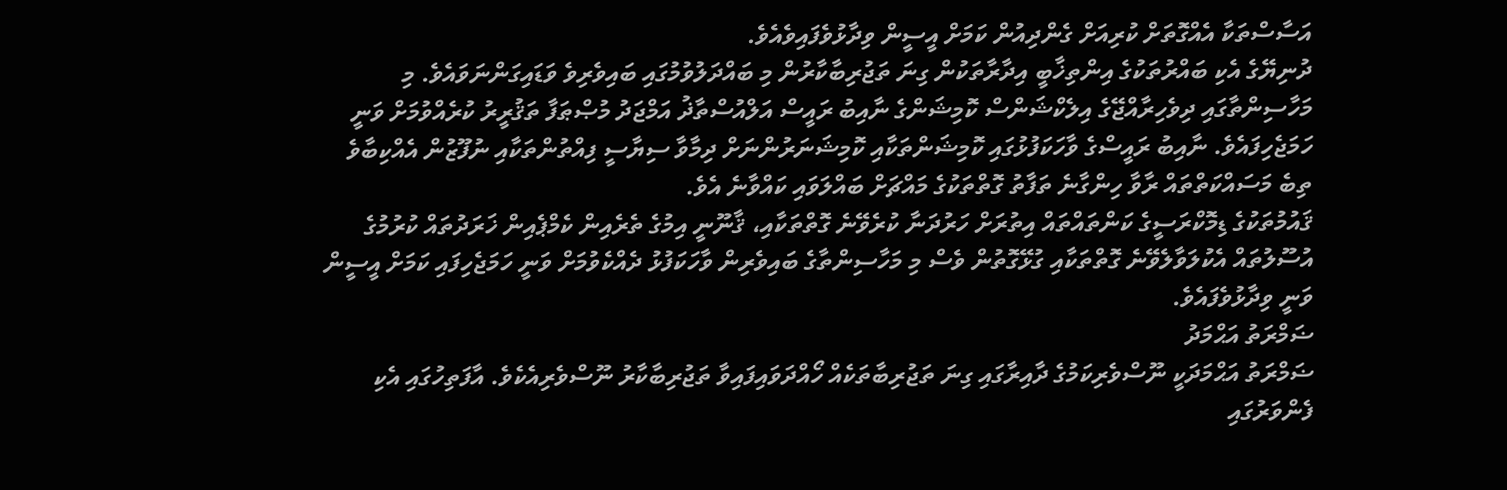އަސާސްތަކާ އެއްގޮތަށް ކުރިއަށް ގެންދިއުން ކަމަށް އީސީން ވިދާޅުވެފައިވެއެވެ.
ދުނިޔޭގެ އެކި ބައްރުތަކުގެ އިންތިޚާބީ އިދާރާތަކުން ގިނަ ތަޖުރިބާކާރުން މި ބައްދަލުވުމުގައި ބައިވެރިވެ ވަޑައިގަންނަވައެވެ. މި މަހާސިންތާގައި ދިވެހިރާއްޖޭގެ އިލެކްޝަންސް ކޮމިޝަންގެ ނާއިބު ރައީސް އަލްއުސްތާޛު އަމްޖަދު މުޞްޠަފާ ތަޤުރީރު ކުރެއްވުމަށް ވަނީ ހަމަޖެހިފައެވެ. ނާއިބު ރައީސްގެ ވާހަކަފުޅުގައި ކޮމިޝަންތަކާއި ކޮމިޝަނަރުންނަށް ދިމާވާ ސިޔާސީ ފިއްތުންތަކާއި ނުފޫޒުން އެއްކިބާވެ ތިބެ މަސައްކަތްތައް ރާވާ ހިންގާނެ ތަފާތު ގޮތްތަކުގެ މައްޗަށް ބައްލަވައި ކައްވާނެ އެވެ.
ޤައުމުތަކުގެ ޑިމޮކްރަސީގެ ކަންތައްތައް އިތުރަށް ހަރުދަނާ ކުރެވޭނެ ގޮތްތަކާއި، ޤާނޫނީ އިމުގެ ތެރެއިން ކެމްޕެއިން ޚަރަދުތައް ކުރުމުގެ އުސޫލުތައް އެކުލަވާލެވޭނެ ގޮތްތަކާއި ގުޅޭގޮތުން ވެސް މި މަހާސިންތާގެ ބައިވެރިން ވާހަކަފުޅު ދެއްކެވުމަށް ވަނީ ހަމަޖެހިފައި ކަމަށް އީސީން ވަނީ ވިދާޅުވެފައެވެ.
ޟަމްރަތު އަޙްމަދު
ޟަމްރަތު އަޙްމަދަކީ ނޫސްވެރިކަމުގެ ދާއިރާގައި ގިނަ ތަޖުރިބާތަކެއް ހޯއްދަވައިފައިވާ ތަޖުރިބާކާރު ނޫސްވެރިއެކެވެ. އާފަތިހުގައި އެކި ފެންވަރުގައި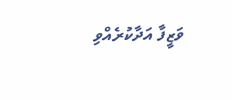ވަޒީފާ އަދާކުރެއްވި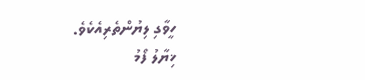ހީވާގި ލިޔުންތެރިއެކެވެ.
ޚިޔާލު ފޯމު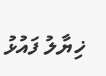ޚިޔާލު ފައުޅު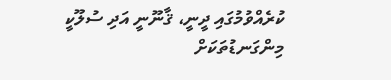ކުރެއްވުމުގައި ދީނީ، ޤާނޫނީ އަދި ސުލޫކީ މިންގަނޑުތަކަށް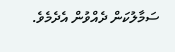ސަމާލުކަން ދެއްވުން އެދެމެވެ.